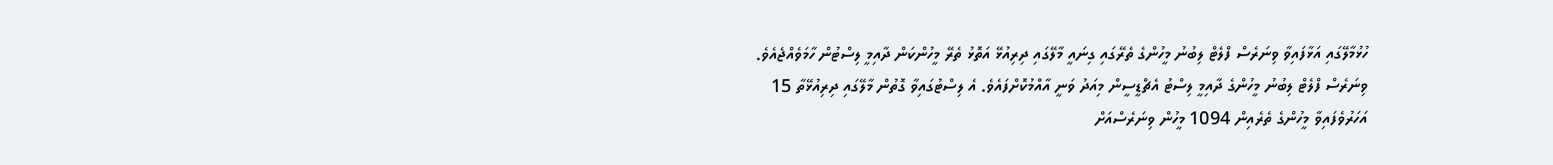ހުޅުމާލޭގައި އަޅާފައިވާ ވިނަރެސް ފްލެޓް ލިބުނު މީހުންގެ ތެރޭގައި ގިނައީ މާލޭގައި ދިރިއުޅޭ އަތޮޅު ތެރޭ މީހުންކަން ދާއިމީ ލިސްޓުން ހާމަވެއްޖެއެވެ.
ވިނަރެސް ފްލެޓް ލިބުނު މީހުންގެ ދާއިމީ ލިސްޓު އެޗްޑީސީން މިއަދު ވަނީ އާއްމުކޮށްފައެވެ. އެ ލިސްޓުގައިވާ ގޮތުން މާލޭގައި ދިރިއުޅޭތާ 15 އަހަރުވެފައިވާ މީހުންގެ ތެރެއިން 1094 މީހުން ވިނަރެސްއަށް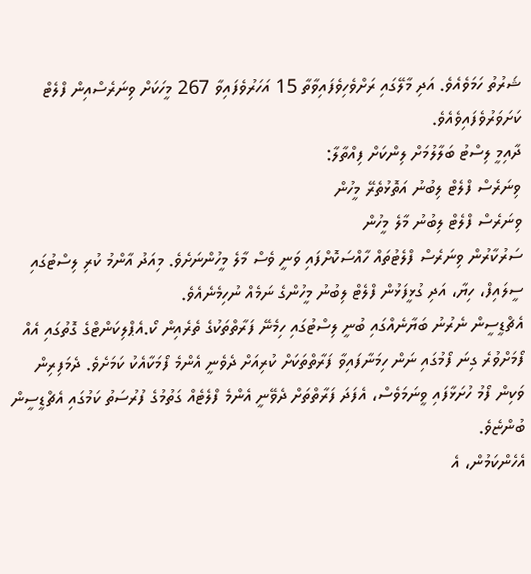ޝަރުތު ހަމަވެއެވެ. އަދި މާލޭގައި ރަށްވެހިވެފައިވާތާ 15 އަހަރުވެފައިވާ 267 މީހަކަށް ވިނަރެސްއިން ފްލެޓް ކަށަވަރުވެފައިވެއެވެ.
ދާއިމީ ލިސްޓު ބަލާލުމަށް ލިންކަށް ފިއްތާލާ:
ވިނަރެސް ފްލެޓް ލިބުނު އަތޮޅުތެރޭ މީހުން
ވިނަރެސް ފްލެޓް ލިބުނު މާލެ މީހުން
ސަރުކާރުން ވިނަރެސް ފްލެޓުތައް ހާއްސަކޮށްފައި ވަނީ ވެސް މާލެ މީހުންނަށެވެ. މިއަދު އާންމު ކުރި ލިސްޓުގައި ސީލައިފް، ހިޔާ، އަދި ގުޅީފަޅުން ފްލެޓް ލިބުނު މީހުންގެ ނަމެއް ނުހިމެނެއެވެ.
އެޗްޑީސީން ނެރުނު ބަޔާނެއްގައި ބުނީ ލިސްޓުގައި ހިމެނޭ ފަރާތްތަކުގެ ތެރެއިން ކޯ.އެޕްލިކަންޓްގެ ގޮތުގައި އެއް ފޯމަށްވުރެ ގިނަ ފޯމުގައި ނަން ހިމަނާފައިވާ ފަރާތްތަކަށް ކުރިއަށް ދެވެނީ އެންމެ ފޯމަކާއެކު ކަމަށެވެ. ދެމަފިރިން ވަކިން ފޯމު ހުށަޅާފައި ވީނަމަވެސް، އެފަދަ ފަރާތްތަށް ދެވޭނީ އެންމެ ފްލެޓެއް ގަތުމުގެ ފުރުސަތު ކަމުގައި އެޗްޑީސީން ބުންޏެވެ.
އެހެންކަމުން، އެ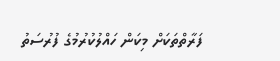ފަރާތްތަކަށް މިކަން ހައްލުކުރުމުގެ ފުރުސަތު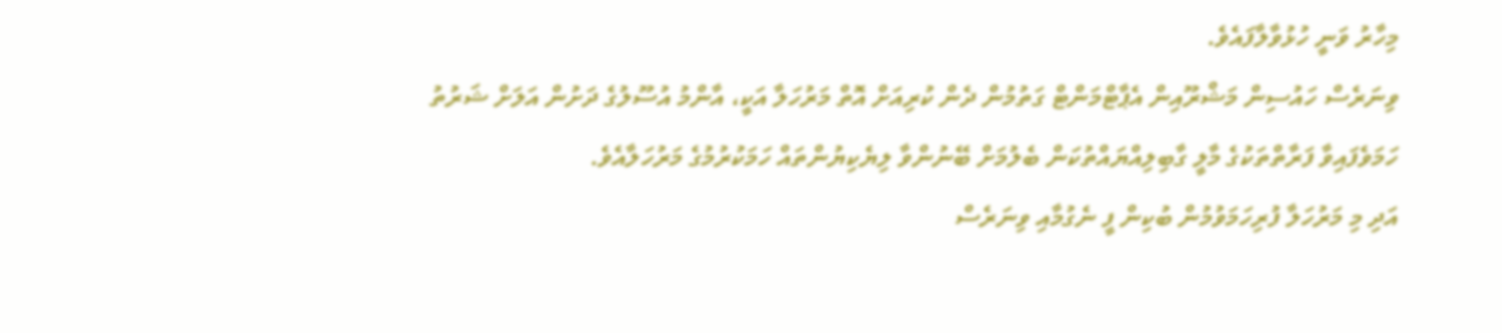މިހާރު ވަނީ ހުޅުވާލާފައެވެ.
ވިނަރެސް ހައުސިން މަޝްރޫއިން އެޕާޓްމަންޓް ގަތުމުން ދެން ކުރިއަށް އޮތް މަރުހަލާ އަކީ، އާންމު އުސޫލުގެ ދަށުން އަލަށް ޝަރުތު ހަމަވެފައިވާ ފަރާތްތަކުގެ މާލީ ގާބިލިއްޔައްތުކަން ބެލުމަށް ބޭނުންވާ ލިޔެކިޔުންތައް ހަމަކުރުމުގެ މަރުހަލާއެވެ.
އަދި މި މަރުހަލާ ފުރިހަމަވުމުން ބުކިން ފީ ނެގުމާއި ވިނަރެސް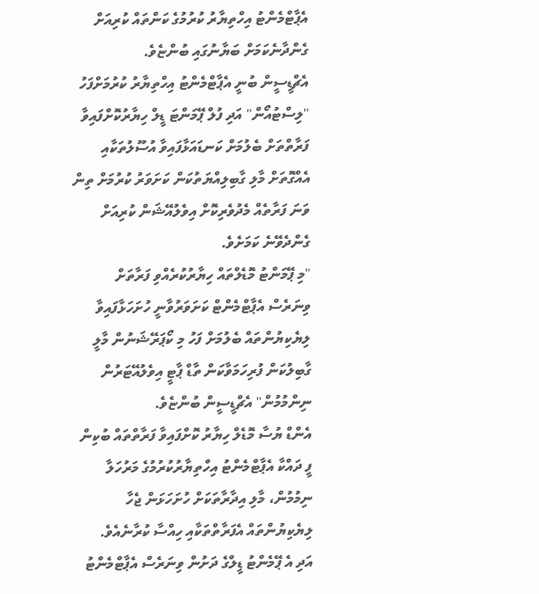އެޕާޓްމެންޓު އިހްތިޔާރު ކުރުމުގެ ކަންތައް ކުރިއަށް ގެންދާނެކަމަށް ބަޔާނުގައި ބުންޏެވެ.
އެޗްޑީސީން ބުނީ އެޕާޓްމެންޓު އިހްތިޔާރު ކުރުމަށްފަހު "ލިސްޓުއޯން" އަދި ފުލް ޕޭމަންޓަ ޑީލް ހިޔާރުކޮށްފައިވާ ފަރާތްތަށް ބެލުމަށް ކަނޑައަޅާފައިވާ އުސޫލުތަކާއި އެއްގޮތަށް މާލި ގާބިލިއްޔަތުކަން ކަށަވަރު ކުރުމަށް ތިން ވަނަ ފަރާތެއް މެދުވެރިކޮށް އިވެލުއޭޝަން ކުރިއަށް ގެންދެވޭނެ ކަމަށެވެ.
"މި ޕޭމަންޓު މޮޑެލްތައް ހިޔާރުކުރެއްވި ފަރާތަށް ވިނަރެސް އެޕާޓްމެންޓް ކަށަވަރުވާނީ ހުށަހަޅާފައިވާ ލިޔެކިޔުންތައް ބެލުމަށް ފަހު މި ކޯޕަރޭޝަނުން މާލީ ގާބިލުކަން ފުރިހަމަވާކަން ތާޑް ޕާޓީ އިވެލުއޭޓަރުން ނިންމުމުން" އެޗްޑީސީން ބުންޏެވެ.
އެންޑް ޔުސާ މޮޑެލް ހިޔާރު ކޮށްފައިވާ ފަރާތްތައް ބުކިން ފީ ދައްކާ އެޕާޓްމެންޓު އިހްތިޔާރުކުރުމުގެ މަރުހަލާ ނިމުމުން، މާލި އިދާރާތަކަށް ހުށަހަޅަން ޖެހާ ލިޔެކިޔުންތައް އެފަރާތްތަކާއި ހިއްސާ ކުރާނެއެވެ.
އަދި އެ ޕޭމެންޓު ޑީލްގެ ދަށުން ވިނަރެސް އެޕާޓްމެންޓު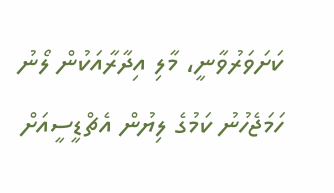ކަށަވަރުވާނީ، މާލި އިދާރާއަކުން ލޯނު ހަމަޖެހުނު ކަމުގެ ލިޔުން އެޗްޑީސީއަށް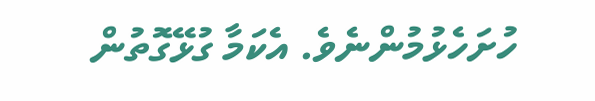ހުށަހެޅުމުންނެވެ. އެކަމާ ގުޅޭގޮތުން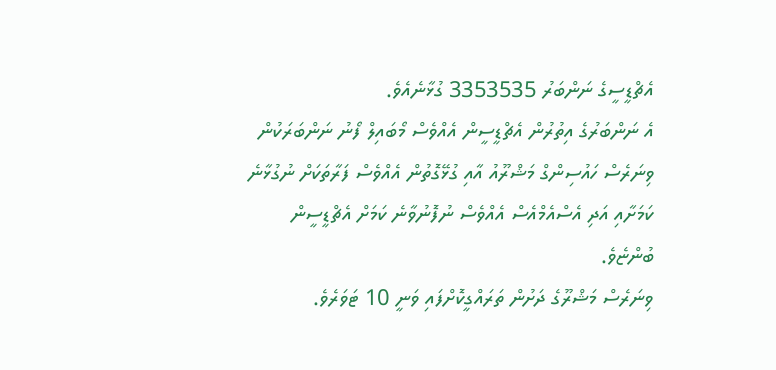އެޗްޑީސީގެ ނަންބަރު 3353535 ގުޅާނެއެވެ.
އެ ނަންބަރުގެ އިތުރުން އެޗްޑީސީން އެއްވެސް މޯބައިލް ފޯނު ނަންބަރަކުން ވިނަރެސް ހައުސިންގް މަޝްރޫއު އާއި ގުޅޭގޮތުން އެއްވެސް ފަރާތަކަށް ނުގުޅާނެ ކަމަށާއި އަދި އެސްއެމްއެސް އެއްވެސް ނުފޮނުވާނެ ކަމަށް އެޗްޑީސީން ބުންޏެވެ.
ވިނަރެސް މަޝްރޫގެ ދަށުން ތަރައްގީކޮށްފައި ވަނީ 10 ޓަވަރެވެ.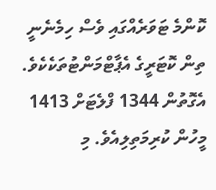ކޮންމެ ޓަވަރެއްގައި ވެސް ހިމެނެނީ ތިން ކޮޓަރީގެ އެޕާޓްމަންޓުތަކެކެވެ. އެގޮތުން 1344 ފްލެޓަށް 1413 މީހުން ކުރިމަތިލިއެވެ. މި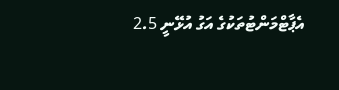އެޕާޓްމަންޓުތަކުގެ އަގު އުޅޭނީ 2.5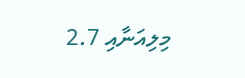މިލިއަނާއި 2.7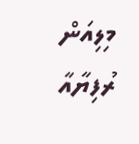މިލިއަން ރުފިޔާއާ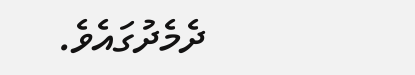ދެމެދުގައެވެ.